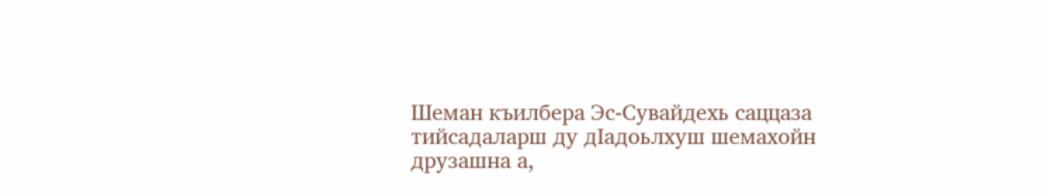Шеман къилбера Эс-Сувайдехь саццаза тийсадаларш ду дIадоьлхуш шемахойн друзашна а,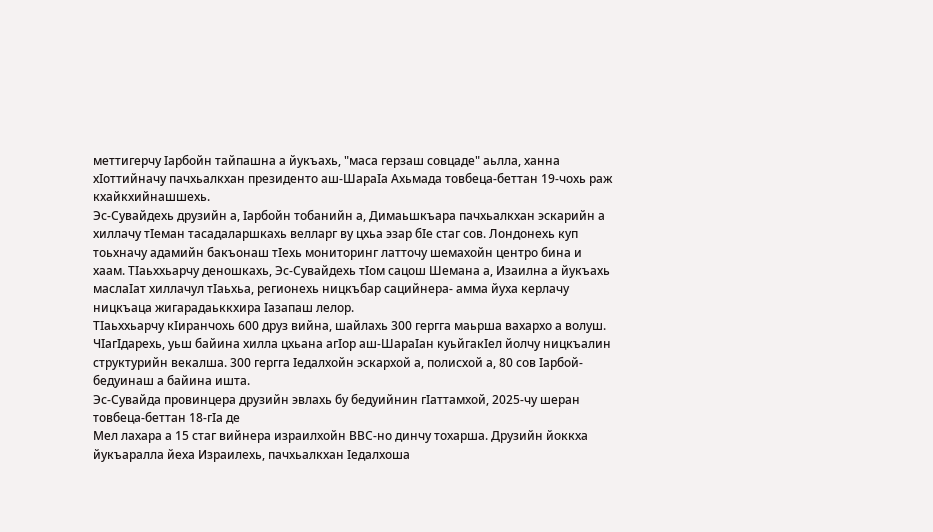меттигерчу Iарбойн тайпашна а йукъахь, "маса герзаш совцаде" аьлла, ханна хIоттийначу пачхьалкхан президенто аш-ШараIа Ахьмада товбеца-беттан 19-чохь раж кхайкхийнашшехь.
Эс-Сувайдехь друзийн а, Iарбойн тобанийн а, Димаьшкъара пачхьалкхан эскарийн а хиллачу тIеман тасадаларшкахь велларг ву цхьа эзар бIе стаг сов. Лондонехь куп тоьхначу адамийн бакъонаш тIехь мониторинг латточу шемахойн центро бина и хаам. ТIаьххьарчу деношкахь, Эс-Сувайдехь тIом сацош Шемана а, Изаилна а йукъахь маслаIат хиллачул тIаьхьа, регионехь ницкъбар сацийнера- амма йуха керлачу ницкъаца жигарадаьккхира Iазапаш лелор.
ТIаьххьарчу кIиранчохь 600 друз вийна, шайлахь 300 гергга маьрша вахархо а волуш. ЧIагIдарехь, уьш байина хилла цхьана агIор аш-ШараIан куьйгакIел йолчу ницкъалин структурийн векалша. 300 гергга Iедалхойн эскархой а, полисхой а, 80 сов Iарбой-бедуинаш а байина ишта.
Эс-Сувайда провинцера друзийн эвлахь бу бедуийнин гIаттамхой, 2025-чу шеран товбеца-беттан 18-гIа де
Мел лахара а 15 стаг вийнера израилхойн ВВС-но динчу тохарша. Друзийн йоккха йукъаралла йеха Израилехь, пачхьалкхан Iедалхоша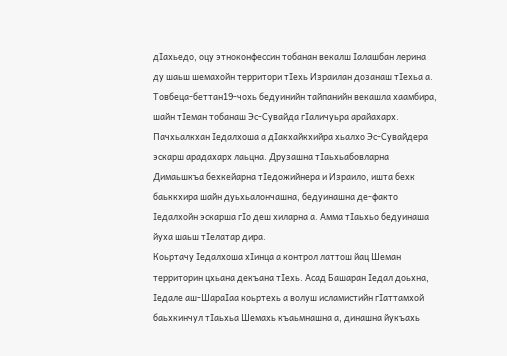дIахьедо, оцу этноконфессин тобанан векалш Iалашбан лерина ду шаьш шемахойн территори тIехь Израилан дозанаш тIехьа а.
Товбеца-беттан19-чохь бедуинийн тайпанийн векашла хаамбира, шайн тIеман тобанаш Эс-Сувайда гIаличуьра арайахарх. Пачхьалкхан Iедалхоша а дIакхайкхийра хьалхо Эс-Сувайдера эскарш арадахарх лаьцна. Друзашна тIаьхьабовларна Димаьшкъа бехкейарна тIедожийнера и Израило, ишта бехк баьккхира шайн дуьхьалончашна, бедуинашна де-факто Iедалхойн эскарша гIо деш хиларна а. Амма тIаьхьо бедуинаша йуха шаьш тIелатар дира.
Коьртачу Iедалхоша хIинца а контрол латтош йац Шеман территорин цхьана декъана тIехь. Асад Башаран Iедал доьхна, Iедале аш-ШараIаа коьртехь а волуш исламистийн гIаттамхой баьхкинчул тIаьхьа Шемахь къаьмнашна а, динашна йукъахь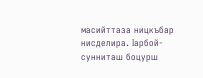масийттаза ницкъбар нисделира. Iарбой-сунниташ боцурш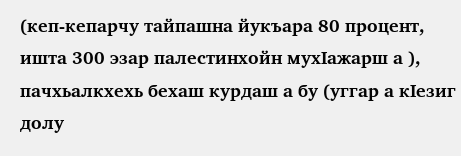(кеп-кепарчу тайпашна йукъара 80 процент, ишта 300 эзар палестинхойн мухIажарш а ), пачхьалкхехь бехаш курдаш а бу (уггар а кIезиг долу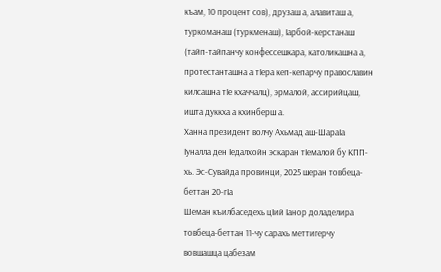къам, 10 процент сов), друзаш а, алавиташ а, туркоманаш (туркменаш), Iарбой-керстанаш (тайп-тайпанчу конфессешкара, католикашна а, протестанташна а тIера кеп-кепарчу православин килсашна тIе кхаччалц), эрмалой, ассирийцаш, ишта дуккха а кхинберш а.
Ханна президент волчу Ахьмад аш-ШараIа Ӏуналла ден Iедалхойн эскаран тIемалой бу КПП-хь. Эс-Сувайда провинци, 2025 шеран товбеца-беттан 20-гIа
Шеман къилбаседехь цӀий Ӏанор доладелира товбеца-беттан 11-чу сарахь меттигерчу вовшашца цабезам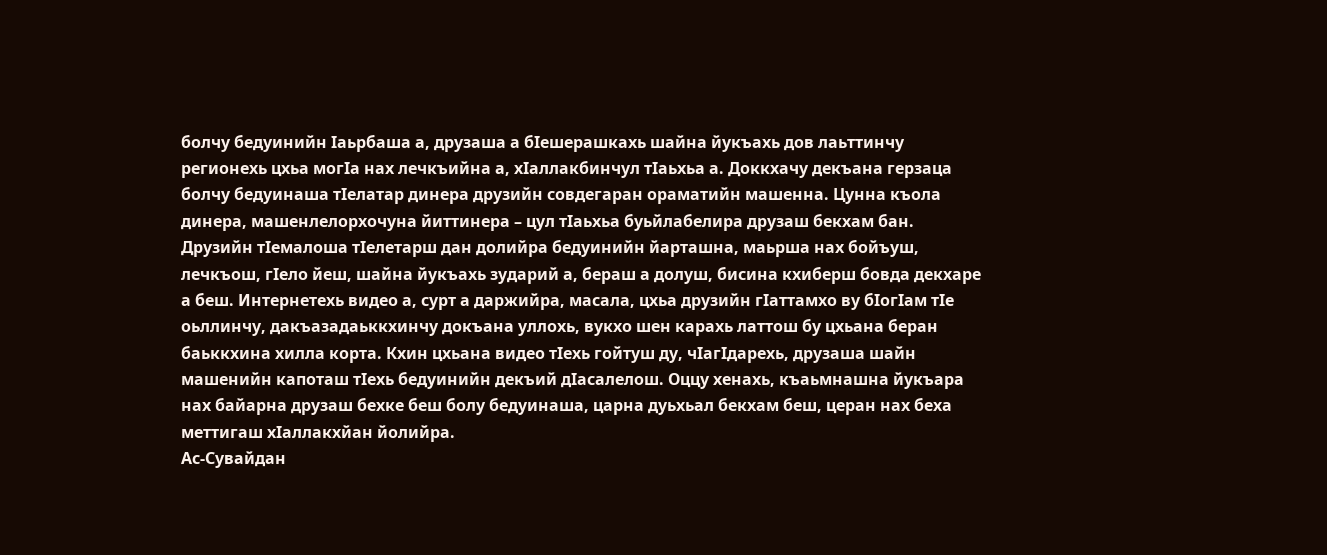болчу бедуинийн Ӏаьрбаша а, друзаша а бӀешерашкахь шайна йукъахь дов лаьттинчу регионехь цхьа могӀа нах лечкъийна а, хIаллакбинчул тIаьхьа а. Доккхачу декъана герзаца болчу бедуинаша тIелатар динера друзийн совдегаран ораматийн машенна. Цунна къола динера, машенлелорхочуна йиттинера – цул тIаьхьа буьйлабелира друзаш бекхам бан.
Друзийн тӀемалоша тӀелетарш дан долийра бедуинийн йарташна, маьрша нах бойъуш, лечкъош, гӀело йеш, шайна йукъахь зударий а, бераш а долуш, бисина кхиберш бовда декхаре а беш. Интернетехь видео а, сурт а даржийра, масала, цхьа друзийн гIаттамхо ву бӀогӀам тӀе оьллинчу, дакъазадаьккхинчу докъана уллохь, вукхо шен карахь латтош бу цхьана беран баьккхина хилла корта. Кхин цхьана видео тӀехь гойтуш ду, чIагIдарехь, друзаша шайн машенийн капоташ тӀехь бедуинийн декъий дIасалелош. Оццу хенахь, къаьмнашна йукъара нах байарна друзаш бехке беш болу бедуинаша, царна дуьхьал бекхам беш, церан нах беха меттигаш хIаллакхйан йолийра.
Ас-Сувайдан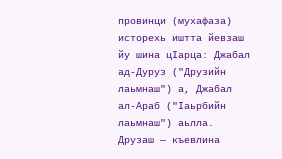провинци (мухафаза) исторехь иштта йевзаш йу шина цӀарца: Джабал ад-Дуруз ("Друзийн лаьмнаш") а, Джабал ал-Араб ("Ӏаьрбийн лаьмнаш") аьлла. Друзаш — къевлина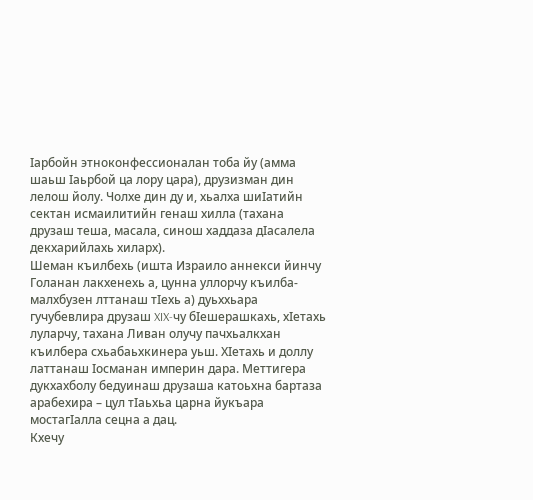Iарбойн этноконфессионалан тоба йу (амма шаьш Ӏаьрбой ца лору цара), друзизман дин лелош йолу. Чолхе дин ду и, хьалха шиӀатийн сектан исмаилитийн генаш хилла (тахана друзаш теша, масала, синош хаддаза дӀасалела декхарийлахь хиларх).
Шеман къилбехь (ишта Израило аннекси йинчу Голанан лакхенехь а, цунна уллорчу къилба-малхбузен лттанаш тIехь а) дуьххьара гучубевлира друзаш XIX-чу бIешерашкахь, хIетахь луларчу, тахана Ливан олучу пачхьалкхан къилбера схьабаьхкинера уьш. ХIетахь и доллу латтанаш Iосманан империн дара. Меттигера дукхахболу бедуинаш друзаша катоьхна бартаза арабехира – цул тIаьхьа царна йукъара мостагIалла сецна а дац.
Кхечу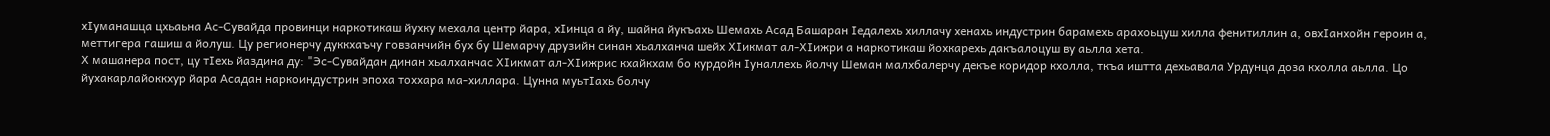хӀуманашца цхьаьна Ас-Сувайда провинци наркотикаш йухку мехала центр йара, хӀинца а йу, шайна йукъахь Шемахь Асад Башаран Ӏедалехь хиллачу хенахь индустрин барамехь арахоьцуш хилла фенитиллин а, овхӀанхойн героин а, меттигера гашиш а йолуш. Цу регионерчу дуккхаъчу говзанчийн бух бу Шемарчу друзийн синан хьалханча шейх ХӀикмат ал-ХӀижри а наркотикаш йохкарехь дакъалоцуш ву аьлла хета.
Х машанера пост, цу тӀехь йаздина ду: "Эс-Сувайдан динан хьалханчас ХӀикмат ал-ХӀижрис кхайкхам бо курдойн Ӏуналлехь йолчу Шеман малхбалерчу декъе коридор кхолла, ткъа иштта дехьавала Урдунца доза кхолла аьлла. Цо йухакарлайоккхур йара Асадан наркоиндустрин эпоха тоххара ма-хиллара. Цунна муьтIахь болчу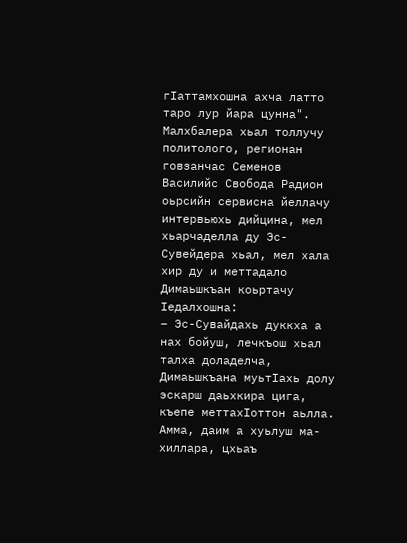гIаттамхошна ахча латто таро лур йара цунна".
Малхбалера хьал толлучу политолого, регионан говзанчас Семенов Василийс Свобода Радион оьрсийн сервисна йеллачу интервьюхь дийцина, мел хьарчаделла ду Эс-Сувейдера хьал, мел хала хир ду и меттадало Димаьшкъан коьртачу Iедалхошна:
– Эс-Сувайдахь дуккха а нах бойуш, лечкъош хьал талха доладелча, Димаьшкъана муьтIахь долу эскарш даьхкира цига, къепе меттахIоттон аьлла. Амма, даим а хуьлуш ма-хиллара, цхьаъ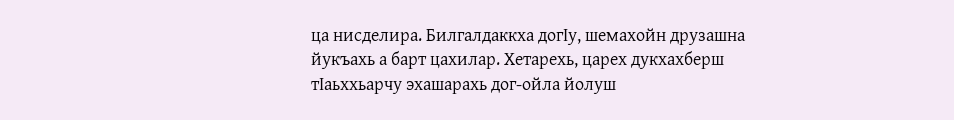ца нисделира. Билгалдаккха догIу, шемахойн друзашна йукъахь а барт цахилар. Хетарехь, царех дукхахберш тIаьххьарчу эхашарахь дог-ойла йолуш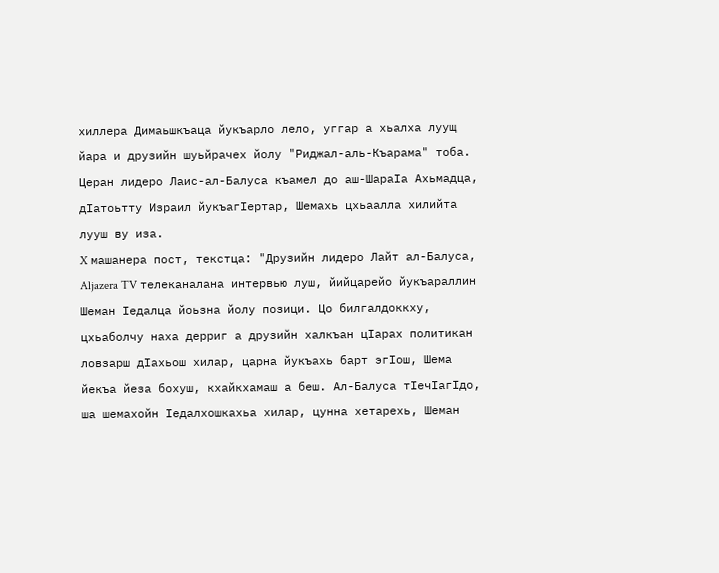хиллера Димаьшкъаца йукъарло лело, уггар а хьалха луущ йара и друзийн шуьйрачех йолу "Риджал-аль-Къарама" тоба. Церан лидеро Лаис-ал-Балуса къамел до аш-ШараIа Ахьмадца, дIатоьтту Израил йукъагIертар, Шемахь цхьаалла хилийта лууш ву иза.
X машанера пост, текстца: "Друзийн лидеро Лайт ал-Балуса, Aljazera TV телеканалана интервью луш, йийцарейо йукъараллин Шеман Ӏедалца йоьзна йолу позици. Цо билгалдоккху, цхьаболчу наха дерриг а друзийн халкъан цӀарах политикан ловзарш дӀахьош хилар, царна йукъахь барт эгIош, Шема йекъа йеза бохуш, кхайкхамаш а беш. Ал-Балуса тIечIагIдо, ша шемахойн Iедалхошкахьа хилар, цунна хетарехь, Шеман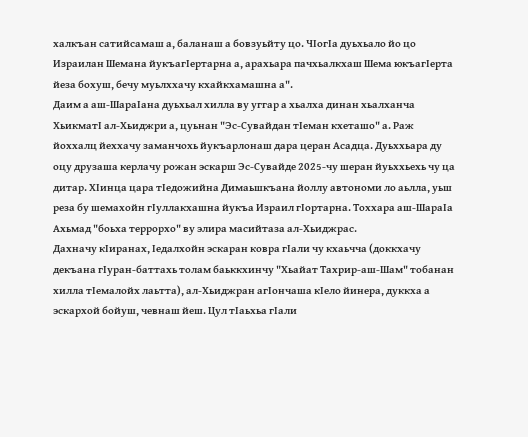халкъан сатийсамаш а, баланаш а бовзуьйту цо. ЧӀогӀа дуьхьало йо цо Израилан Шемана йукъагӀертарна а, арахьара пачхьалкхаш Шема юкъагӀерта йеза бохуш, бечу муьлххачу кхайкхамашна а".
Даим а аш-ШараIана дуьхьал хилла ву уггар а хьалха динан хьалханча ХьикматI ал-Хьиджри а, цуьнан "Эс-Сувайдан тIеман кхеташо" а. Раж йоххалц йеххачу заманчохь йукъарлонаш дара церан Асадца. Дуьххьара ду оцу друзаша керлачу рожан эскарш Эс-Сувайде 2025-чу шеран йуьххьехь чу ца дитар. ХIинца цара тIедожийна Димаьшкъана йоллу автономи ло аьлла, уьш реза бу шемахойн гIуллакхашна йукъа Израил гIортарна. Тоххара аш-ШараIа Ахьмад "боьха террорхо" ву элира масийтаза ал-Хьиджрас.
Дахначу кIиранах, Iедалхойн эскаран ковра гIали чу кхаьчча (доккхачу декъана гIуран-баттахь толам баьккхинчу "Хьайат Тахрир-аш-Шам" тобанан хилла тIемалойх лаьтта), ал-Хьиджран агIончаша кIело йинера, дуккха а эскархой бойуш, чевнаш йеш. Цул тIаьхьа гIали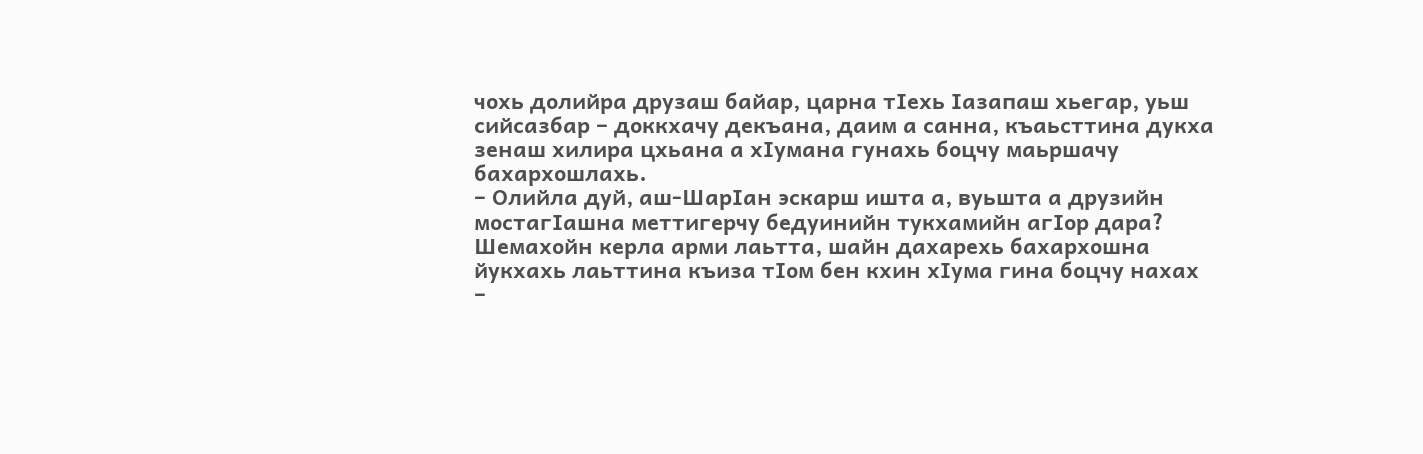чохь долийра друзаш байар, царна тIехь Iазапаш хьегар, уьш сийсазбар – доккхачу декъана, даим а санна, къаьсттина дукха зенаш хилира цхьана а хIумана гунахь боцчу маьршачу бахархошлахь.
– Олийла дуй, аш-ШарIан эскарш ишта а, вуьшта а друзийн мостагIашна меттигерчу бедуинийн тукхамийн агIор дара?
Шемахойн керла арми лаьтта, шайн дахарехь бахархошна йукхахь лаьттина къиза тIом бен кхин хIума гина боцчу нахах
–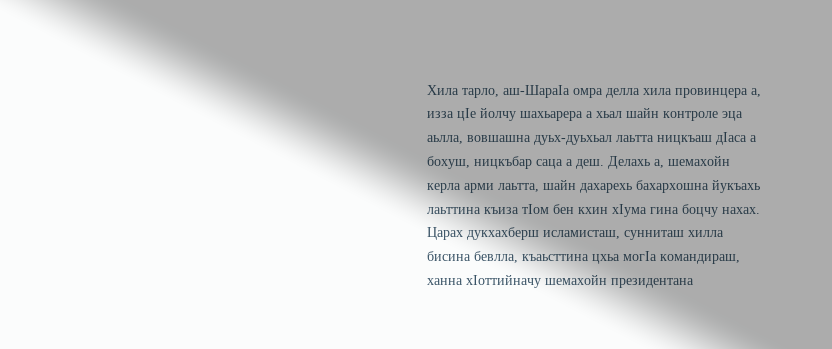Хила тарло, аш-ШараIа омра делла хила провинцера а, изза цIе йолчу шахьарера а хьал шайн контроле эца аьлла, вовшашна дуьх-дуьхьал лаьтта ницкъаш дIаса а бохуш, ницкъбар саца а деш. Делахь а, шемахойн керла арми лаьтта, шайн дахарехь бахархошна йукъахь лаьттина къиза тIом бен кхин хIума гина боцчу нахах. Царах дукхахберш исламисташ, сунниташ хилла бисина бевлла, къаьсттина цхьа могIа командираш, ханна хIоттийначу шемахойн президентана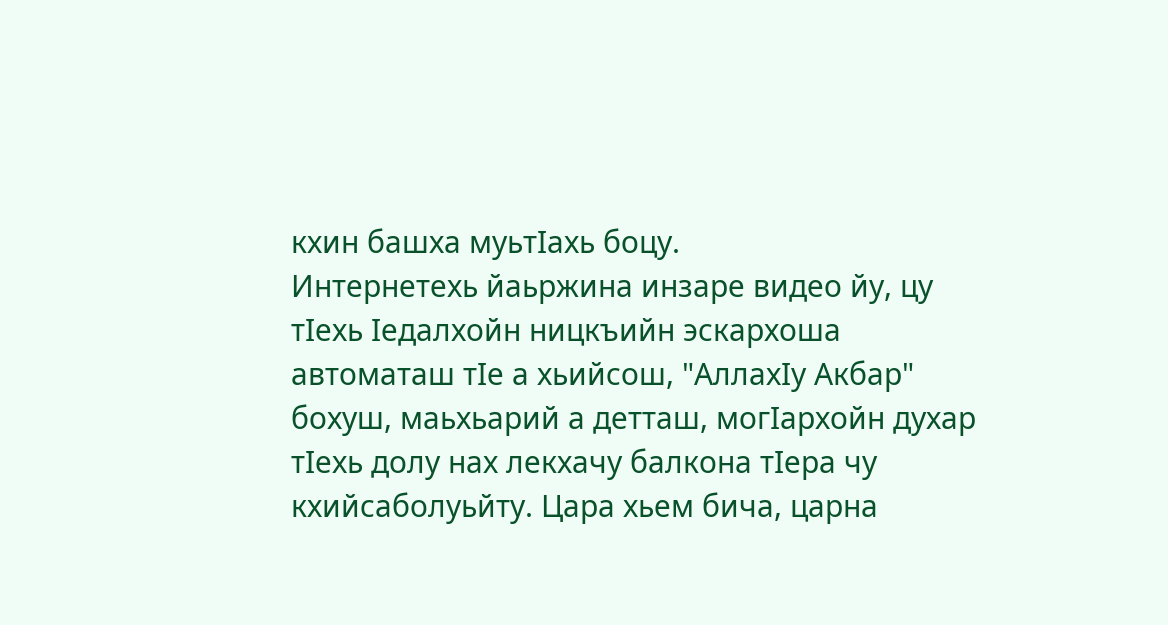кхин башха муьтIахь боцу.
Интернетехь йаьржина инзаре видео йу, цу тIехь Iедалхойн ницкъийн эскархоша автоматаш тIе а хьийсош, "АллахIу Акбар" бохуш, маьхьарий а детташ, могIархойн духар тIехь долу нах лекхачу балкона тIера чу кхийсаболуьйту. Цара хьем бича, царна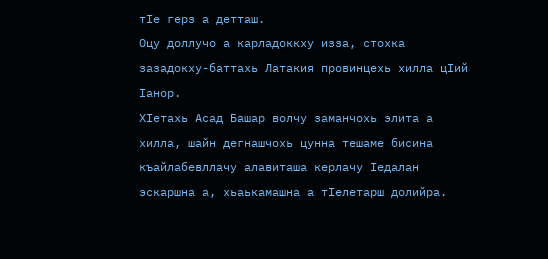тIе герз а детташ.
Оцу доллучо а карладоккху изза, стохка зазадокху-баттахь Латакия провинцехь хилла цIий Iанор.
ХIетахь Асад Башар волчу заманчохь элита а хилла, шайн дегнашчохь цунна тешаме бисина къайлабевллачу алавиташа керлачу Ӏедалан эскаршна а, хьаькамашна а тIелетарш долийра.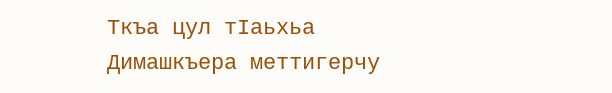Ткъа цул тӀаьхьа Димашкъера меттигерчу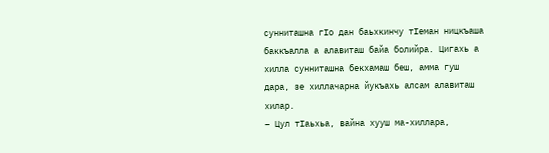сунниташна гӀо дан баьхкинчу тӀеман ницкъаша баккъалла а алавиташ байа болийра. Цигахь а хилла сунниташна бекхамаш беш, амма гуш дара, зе хиллачарна йукъахь алсам алавиташ хилар.
– Цул тIаьхьа, вайна хууш ма-хиллара,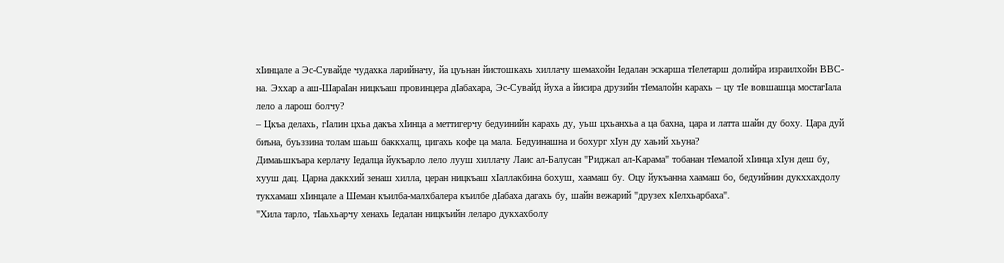хIинцале а Эс-Сувайде чудахка ларийначу, йа цуьнан йистошкахь хиллачу шемахойн Iедалан эскарша тIелетарш долийра израилхойн ВВС-на. Эххар а аш-ШараIан ницкъаш провинцера дIабахара, Эс-Сувайд йуха а йисира друзийн тIемалойн карахь – цу тIе вовшашца мостагIала лело а ларош болчу?
– Цкъа делахь, гIалин цхьа дакъа хIинца а меттигерчу бедуинийн карахь ду, уьш цхьанхьа а ца бахна, цара и латта шайн ду боху. Цара дуй биъна, буьззина толам шаьш баккхалц, цигахь кофе ца мала. Бедуинашна и бохург хIун ду хаьий хьуна?
Димаьшкъара керлачу Iедалца йукъарло лело лууш хиллачу Лаис ал-Балусан "Риджал ал-Карама" тобанан тIемалой хIинца хIун деш бу, хууш дац. Царна даккхий зенаш хилла, церан ницкъаш хIаллакбина бохуш, хаамаш бу. Оцу йукъанна хаамаш бо, бедуийнин дукххахдолу тукхамаш хIинцале а Шеман къилба-малхбалера къилбе дIабаха дагахь бу, шайн вежарий "друзех кIелхьарбаха".
"Хила тарло, тӀаьхьарчу хенахь Ӏедалан ницкъийн леларо дукхахболу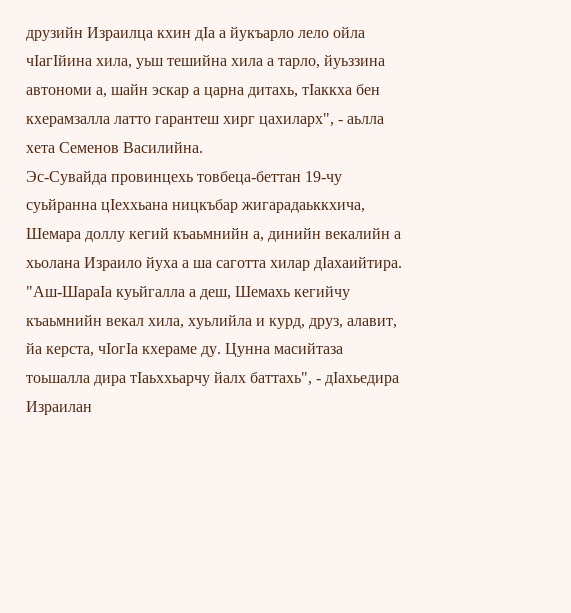друзийн Израилца кхин дӀа а йукъарло лело ойла чIагIйина хила, уьш тешийна хила а тарло, йуьззина автономи а, шайн эскар а царна дитахь, тIаккха бен кхерамзалла латто гарантеш хирг цахиларх", - аьлла хета Семенов Василийна.
Эс-Сувайда провинцехь товбеца-беттан 19-чу суьйранна цIеххьана ницкъбар жигарадаьккхича, Шемара доллу кегий къаьмнийн а, динийн векалийн а хьолана Израило йуха а ша саготта хилар дIахаийтира. "Аш-ШараIа куьйгалла а деш, Шемахь кегийчу къаьмнийн векал хила, хуьлийла и курд, друз, алавит, йа керста, чIогIа кхераме ду. Цунна масийтаза тоьшалла дира тIаьххьарчу йалх баттахь", - дIахьедира Израилан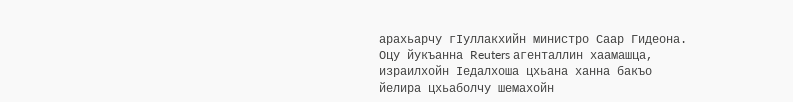арахьарчу гIуллакхийн министро Саар Гидеона. Оцу йукъанна Reuters агенталлин хаамашца, израилхойн Iедалхоша цхьана ханна бакъо йелира цхьаболчу шемахойн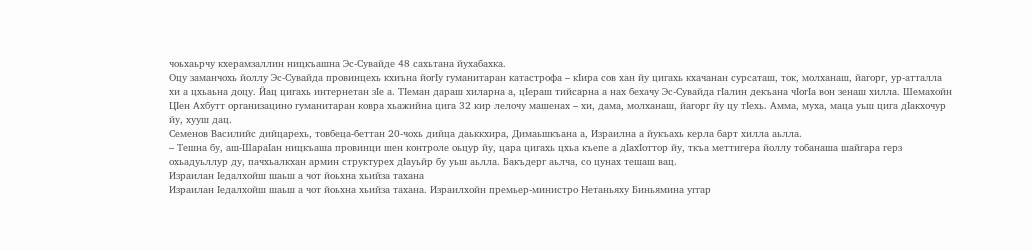чоьхаьрчу кхерамзаллин ницкъашна Эс-Сувайде 48 сахьтана йухабахка.
Оцу заманчохь йоллу Эс-Сувайда провинцехь кхиъна йогIу гуманитаран катастрофа – кIира сов хан йу цигахь кхачанан сурсаташ, ток, молханаш, йагорг, ур-атталла хи а цхьаьна доцу. Йац цигахь интернетан зIе а. ТIеман дараш хиларна а, цIераш тийсарна а нах бехачу Эс-Сувайда гIалин декъана чIогIа вон зенаш хилла. Шемахойн ЦIен Ахбутт организацино гуманитаран ковра хьажийна цига 32 кир лелочу машенах – хи, дама, молханаш, йагорг йу цу тIехь. Амма, муха, маца уьш цига дIакхочур йу, хууш дац.
Семенов Василийс дийцарехь, товбеца-беттан 20-чохь дийца даьккхира, Димаьшкъана а, Израилна а йукъахь керла барт хилла аьлла.
– Тешна бу, аш-ШараIан ницкъаша провинци шен контроле оьцур йу, цара цигахь цхьа къепе а дIахIоттор йу, ткъа меттигера йоллу тобанаша шайгара герз охьадуьллур ду, пачхьалкхан армин структурех дIауьйр бу уьш аьлла. Бакъдерг аьлча, со цунах тешаш вац.
Израилан Iедалхойш шаьш а чот йоьхна хьийза тахана
Израилан Iедалхойш шаьш а чот йоьхна хьийза тахана. Израилхойн премьер-министро Нетаньяху Биньямина уггар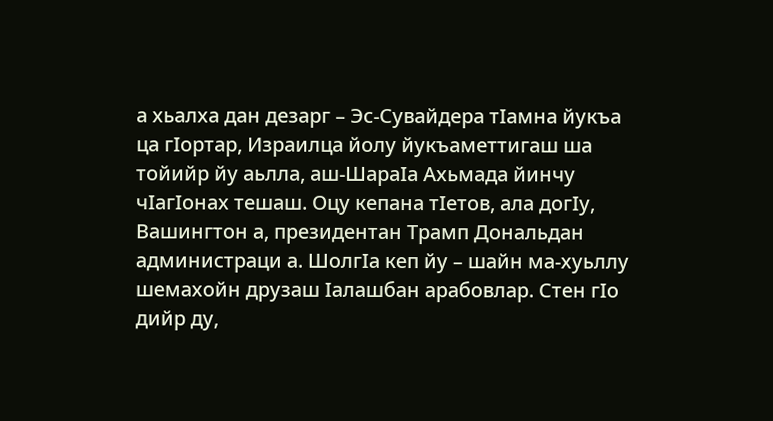а хьалха дан дезарг – Эс-Сувайдера тIамна йукъа ца гIортар, Израилца йолу йукъаметтигаш ша тойийр йу аьлла, аш-ШараIа Ахьмада йинчу чIагIонах тешаш. Оцу кепана тIетов, ала догIу, Вашингтон а, президентан Трамп Дональдан администраци а. ШолгIа кеп йу – шайн ма-хуьллу шемахойн друзаш Iалашбан арабовлар. Стен гIо дийр ду,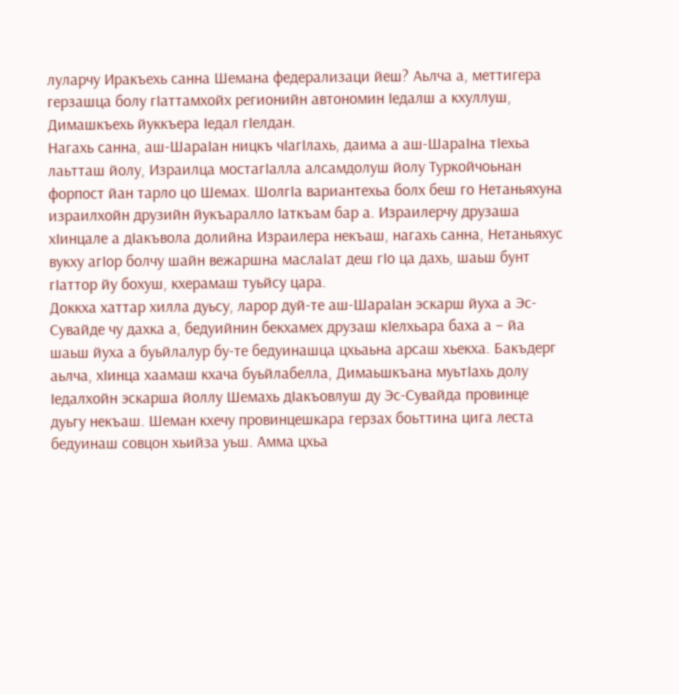луларчу Иракъехь санна Шемана федерализаци йеш? Аьлча а, меттигера герзашца болу гIаттамхойх регионийн автономин Ӏедалш а кхуллуш, Димашкъехь йуккъера Ӏедал гӀелдан.
Нагахь санна, аш-ШараIан ницкъ чӀагӀлахь, даима а аш-ШараIна тӀехьа лаьтташ йолу, Израилца мостагӀалла алсамдолуш йолу Туркойчоьнан форпост йан тарло цо Шемах. ШолгIа вариантехьа болх беш го Нетаньяхуна израилхойн друзийн йукъаралло Iаткъам бар а. Израилерчу друзаша хӀинцале а дIакъвола долийна Израилера некъаш, нагахь санна, Нетаньяхус вукху агIор болчу шайн вежаршна маслаIат деш гIо ца дахь, шаьш бунт гIаттор йу бохуш, кхерамаш туьйсу цара.
Доккха хаттар хилла дуьсу, ларор дуй-те аш-ШараIан эскарш йуха а Эс-Сувайде чу дахка а, бедуийнин бекхамех друзаш кIелхьара баха а – йа шаьш йуха а буьйлалур бу-те бедуинашца цхьаьна арсаш хьекха. Бакъдерг аьлча, хIинца хаамаш кхача буьйлабелла, Димаьшкъана муьтIахь долу Iедалхойн эскарша йоллу Шемахь дIакъовлуш ду Эс-Сувайда провинце дуьгу некъаш. Шеман кхечу провинцешкара герзах боьттина цига леста бедуинаш совцон хьийза уьш. Амма цхьа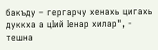бакъду – гергарчу хенахь цигахь дуккха а цIий Iенар хилар", - тешна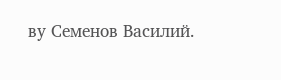ву Семенов Василий.